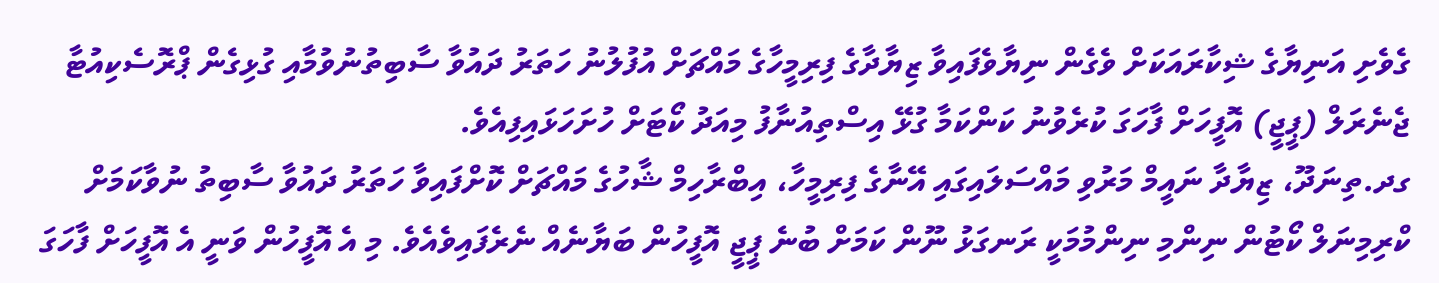ގެވެށި އަނިޔާގެ ޝިކާރައަކަށް ވެގެން ނިޔާވެފައިވާ ޒިޔާދާގެ ފިރިމީހާގެ މައްޗަށް އުފުލުނު ހަތަރު ދައުވާ ސާބިތުނުވުމާއި ގުޅިގެން ޕްރޮސެކިއުޓާ ޖެނެރަލް (ޕީޖީ) އޮފީހަށް ފާހަގަ ކުރެވުނު ކަންކަމާ ގުޅޭ އިސްތިއުނާފު މިއަދު ކޯޓަށް ހުށަހަޅައިފިއެވެ.
ގދ.ތިނަދޫ، ޒިޔާދާ ނައީމް މަރުވި މައްސަލައިގައި އޭނާގެ ފިރިމީހާ، އިބްރާހިމް ޝާހުގެ މައްޗަށް ކޮށްފައިވާ ހަތަރު ދައުވާ ސާބިތު ނުވާކަމަށް ކްރިމިނަލް ކޯޓުން ނިންމި ނިންމުމަކީ ރަނގަޅު ނޫން ކަމަށް ބުނެ ޕީޖީ އޮފީހުން ބަޔާނެއް ނެރެފައިވެއެވެ. މި އެ އޮފީހުން ވަނީ އެ އޮފީހަށް ފާހަގަ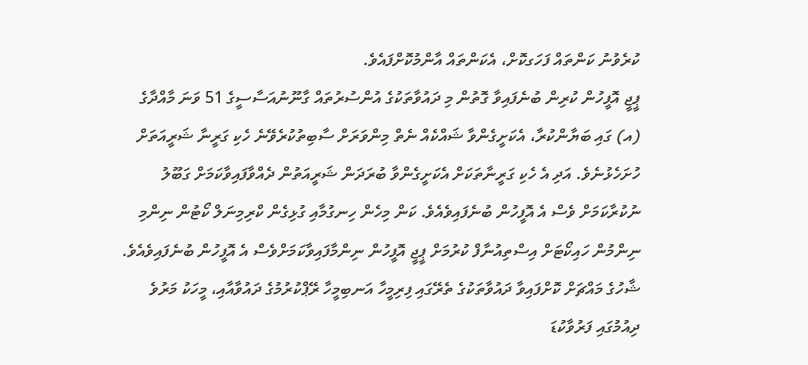ކުރެވުނު ކަންތައް ފަހަގކޮށް، އެކަންތައް އާންމުކޮށްފައެވެ.
ޕީޖީ އޮފީހުން ކުރިން ބުނެފައިވާ ގޮތުން މި ދައުވާތަކުގެ އުންސުރުތައް ގާނޫނުއަސާސީގެ 51 ވަނަ މާއްދާގެ (އ) ގައި ބަޔާންކުރާ، އެކަށީގެންވާ ޝައްކެއް ނެތް މިންވަރަށް ސާބިތުކުރެވޭނެ ހެކި ގަރީނާ ޝަރީއަތަށް ހުށަހެޅުނެވެ. އަދި އެ ހެކި ގަރީނާތަކަށް އެކަށީގެންވާ ބުރަދަން ޝަރީއަތުން ދެއްވާފައިވާކަމަށް ގަބޫލު ނުކުރާކަމަށް ވެސް އެ އޮފީހުން ބުނެފައިވެއެވެ. ކަން މިހެން ހިނގުމާއި ގުޅިގެން ކްރިމިނަލް ކޯޓުން ނިންމި ނިންމުން ހައިކޯޓަށް އިސްތިއުނާފް ކުރުމަށް ޕީޖީ އޮފީހުން ނިންމާފައިވާކަމަށްވެސް އެ އޮފީހުން ބުނެފައިވެއެވެ.
ޝާހުގެ މައްޗަށް ކޮށްފައިވާ ދައުވާތަކުގެ ތެރޭގައި ފިރިމީހާ އަނބިމީހާ ރޭޕްކުރުމުގެ ދައުވާއާއި، މީހަކު މަރުވެ ދިއުމުގައި ފަރުވާކުޑަ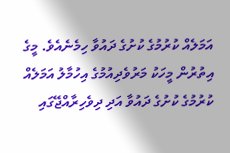އަމަލެއް ކުރުމުގެ ކުށުގެ ދައުވާ ހިމެނެއެވެ. މީގެ އިތުރުން މީހަކު މަރުވެދިއުމުގެ އިހުމާލު އަމަލެއް ކުރުމުގެ ކުށުގެ ދައުވާ އަދި ދިވެހިރާއްޖޭގައި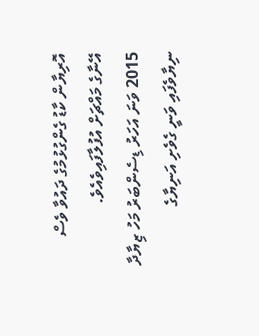އޮރިޔާން ކާޑު ގެންގުޅުމުގެ ދައުވާ ވެސް އޭނާގެ މައްޗަށް އުފުލާފައިވެއެވެ.
2015 ވަނަ އަހަރު ޑިސެންބަރު މަހު ޒިޔާދާ ނިޔާވެފައި ވަނީ ގެވެށި އަނިޔާގެ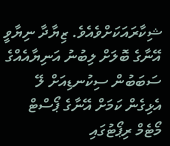ޝިކާރައަކަށްވެއެވެ. ޒިޔާދާ ނިޔާވީ އޭނާގެ ބޮލަށް ލިބުނު އަނިޔާއެއްގެ ސަބަބުން ސިކުނޑިއަށް ލޭ އެޅިގެން ކަމަށް އޭނާގެ ޕޯސްޓް މޯޓެމް ރިޕޯޓުގައި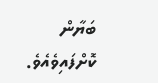ބަޔާން ކޮށްފައިވެއެވެ.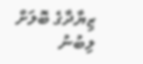ޒިޔާދާގެ ބޮލަށް ލިބުނު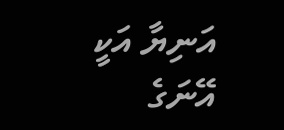އަނިޔާ އަކީ އޭނަގެ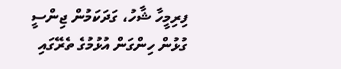ފިރިމީހާ ޝާހު، ގަދަކަމުން ޖިންސީ ގުޅުން ހިންގަން އުޅުމުގެ ތެރޭގައި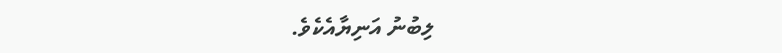ލިބުނު އަނިޔާއެކެވެ.